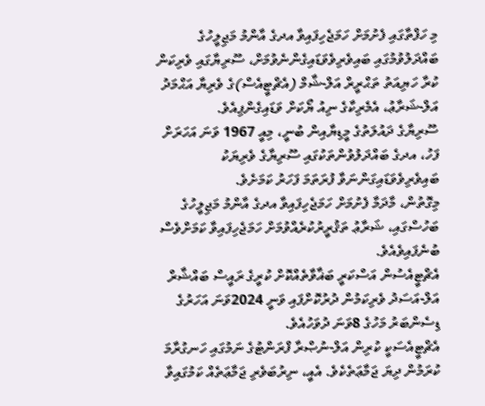މި ހަފްތާގައި ފެށުމަށް ހަމަޖެހިފައިވާ އދގެ އާންމު މަޖިލީހުގެ ބައްދަލުވުމުގައި ބައިވެރިވެވަޑައިގެންނެވުމަށް، ސޫރިޔާގައި ވެރިކަން ކުރާ ހަޔިއަތު ތަޙްރީރް އަލް-ޝާމް (އެޗްޓީއެސް)ގެ ވެރިޔާ އަޙްމަދު އަލް-ޝަރާޢު، އެމެރިކާގެ ނިއު ޔޯކަށް ވަޑައިގެންފިއެވެ.
ސޫރިޔާގެ ދައުލަތުގެ މީޑިޔާއިން ބުނީ، މިއީ 1967 ވަނަ އަހަރަށް ފަހު، އދގެ ބައްދަލުވުންތަކުގައި ސޫރިޔާގެ ވެރިޔަކު ބައިވެރިވެވަޑައިގަންނަވާ ފުރަތަމަ ފަހަރު ކަމަށެވެ.
މިގޮތުން، މާދަމާ ފެށުމަށް ހަމަޖެހިފައިވާ އދގެ އާންމު މަޖިލީހުގެ ބަހުސްގައި، ޝަރާޢު ތަޤުރީރުކުރެއްވުމަށް ހަމަޖެހިފައިވާ ކަމަށްވެސް ބުނެފައިވެއެވެ.
އެޗްޓީއެސުން އަސްކަރީ ބަޣާވާތެއްކޮށް ކުރީގެ ރައީސް ބައްޝާރް އަލް-އަސަދު ވެރިކަމުން ދުރުކޮށްފައި ވަނީ 2024ވަނަ އަހަރުގެ ޑިސެންބަރު މަހުގެ 8ވަނަ ދުވަހުއެވެ.
އެޗްޓީއެސަކީ ކުރިން އަލް-ނުޞްރާ ފްރަންޓުގެ ނަމުގައި ހަނގުރާމަ ކުރަމުން ދިޔަ ޖަމާޢަތެކެވެ. އެއީ، ނިރުބަވެރި ޖަމާޢަތެއް ކަމުގައިވާ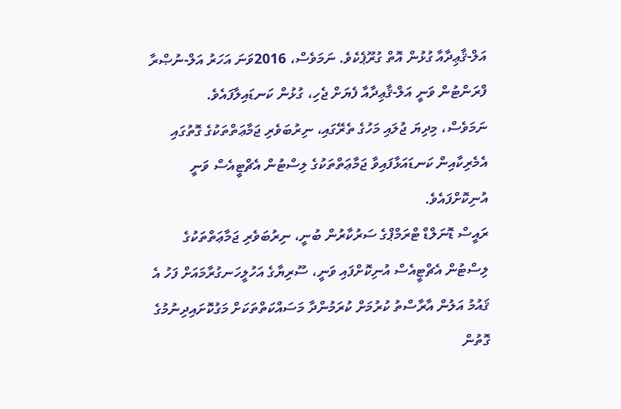އަލް-ޤާޢިދާއާ ގުޅުން އޮތް ގުރޫޕެކެވެ. ނަމަވެސް، 2016ވަނަ އަހަރު އަލް-ނުޞްރާ ފްރަންޓުން ވަނީ އަލް-ޤާޢިދާއާ ފެޔަށް ޖެހި، ގުޅުން ކަނޑައިލާފައެވެ.
ނަމަވެސް، މިދިޔަ ޖުލައި މަހުގެ ތެރޭގައި، ނިރުބަވެރި ޖަމާޢަތްތަކުގެ ގޮތުގައި އެމެރިކާއިން ކަނޑައަޅާފައިވާ ޖަމާޢަތްތަކުގެ ލިސްޓުން އެޗްޓީއެސް ވަނީ އުނިކޮށްފައެވެ.
ރައީސް ޑޮނަލްޑް ޓްރަމްޕްގެ ސަރުކާރުން ބުނީ، ނިރުބަވެރި ޖަމާޢަތްތަކުގެ ލިސްޓުން އެޗްޓީއެސް އުނިކޮށްފައި ވަނީ، ސޫރިޔާގެ އަހުލީހަނގުރާމައަށް ފަހު އެ ޤައުމު އަލުން އާރާސްތު ކުރުމަށް ކުރަމުންދާ މަސައްކަތްތަކަށް މަގުކޮށައިދިނުމުގެ ގޮތުން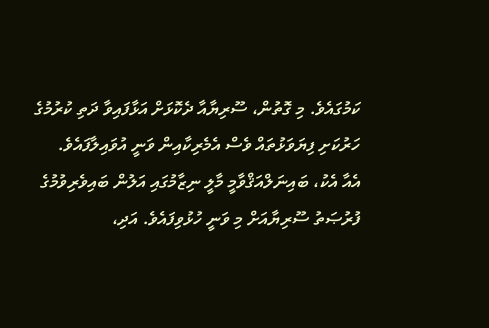ކަމުގައެވެ. މި ގޮތުން، ސޫރިޔާއާ ދެކޮޅަށް އަޅާފައިވާ ދަތި ކުރުމުގެ ހަރުކަށި ފިޔަވަޅުތައް ވެސް އެމެރިކާއިން ވަނީ އުވައިލާފައެވެ.
އެއާ އެކު، ބައިނަލްއަޤްވާމީ މާލީ ނިޒާމުގައި އަލުން ބައިވެރިވުމުގެ ފުރުޞަތު ސޫރިޔާއަށް މި ވަނީ ހުޅުވިފައެވެ. އަދި،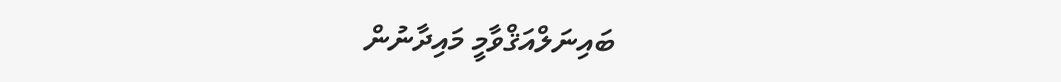ބައިނަލްއަޤްވާމީ މައިދާނުން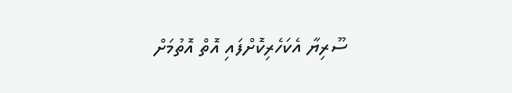ސޫރިޔާ އެކަހެރިކޮށްފައި އޮތް އޮތުމަށް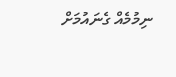ނިމުމެއް ގެނައުމަށް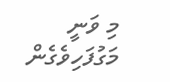މި ވަނީ މަގުފަހިވެގެން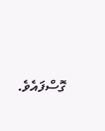ގޮސްފައެވެ.